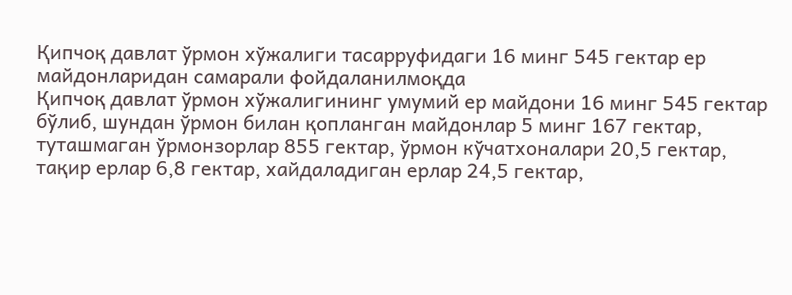Қипчоқ давлат ўрмон хўжалиги тасарруфидаги 16 минг 545 гектар ер майдонларидан самарали фойдаланилмоқда
Қипчоқ давлат ўрмон хўжалигининг умумий ер майдони 16 минг 545 гектар бўлиб, шундан ўрмон билан қопланган майдонлар 5 минг 167 гектар, туташмаган ўрмонзорлар 855 гектар, ўрмон кўчатхоналари 20,5 гектар, тақир ерлар 6,8 гектар, хайдаладиган ерлар 24,5 гектар,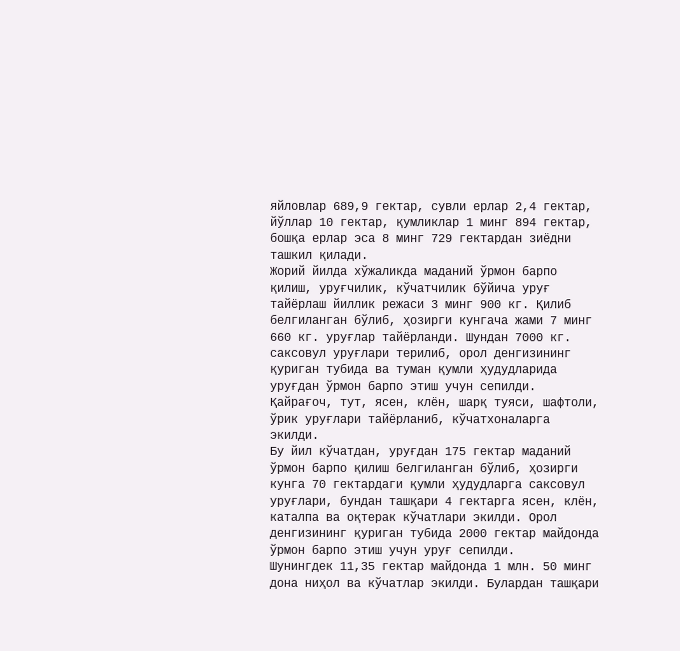яйловлар 689,9 гектар, сувли ерлар 2,4 гектар, йўллар 10 гектар, қумликлар 1 минг 894 гектар, бошқа ерлар эса 8 минг 729 гектардан зиёдни ташкил қилади.
Жорий йилда хўжаликда маданий ўрмон барпо қилиш, уруғчилик, кўчатчилик бўйича уруғ тайёрлаш йиллик режаси 3 минг 900 кг. Қилиб белгиланган бўлиб, ҳозирги кунгача жами 7 минг 660 кг. уруғлар тайёрланди. Шундан 7000 кг. саксовул уруғлари терилиб, орол денгизининг қуриган тубида ва туман қумли ҳудудларида уруғдан ўрмон барпо этиш учун сепилди. Қайрағоч, тут, ясен, клён, шарқ туяси, шафтоли, ўрик уруғлари тайёрланиб, кўчатхоналарга экилди.
Бу йил кўчатдан, уруғдан 175 гектар маданий ўрмон барпо қилиш белгиланган бўлиб, ҳозирги кунга 70 гектардаги қумли ҳудудларга саксовул уруғлари, бундан ташқари 4 гектарга ясен, клён, каталпа ва оқтерак кўчатлари экилди. Орол денгизининг қуриган тубида 2000 гектар майдонда ўрмон барпо этиш учун уруғ сепилди.
Шунингдек 11,35 гектар майдонда 1 млн. 50 минг дона ниҳол ва кўчатлар экилди. Булардан ташқари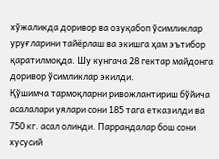хўжаликда доривор ва озуқабоп ўсимликлар уруғларини тайёрлаш ва экишга ҳам эътибор қаратилмоқда. Шу кунгача 28 гектар майдонга доривор ўсимликлар экилди.
Қўшимча тармоқларни ривожлантириш бўйича асалалари уялари сони 185 тага етказилди ва 750 кг. асал олинди. Паррандалар бош сони хусусий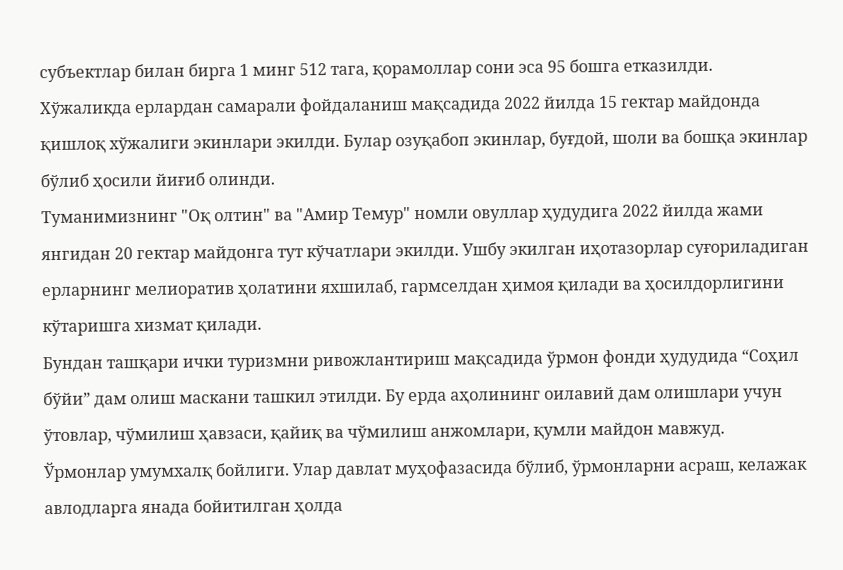субъектлар билан бирга 1 минг 512 тага, қорамоллар сони эса 95 бошга етказилди.
Хўжаликда ерлардан самарали фойдаланиш мақсадида 2022 йилда 15 гектар майдонда қишлоқ хўжалиги экинлари экилди. Булар озуқабоп экинлар, буғдой, шоли ва бошқа экинлар бўлиб ҳосили йиғиб олинди.
Туманимизнинг "Оқ олтин" ва "Амир Темур" номли овуллар ҳудудига 2022 йилда жами янгидан 20 гектар майдонга тут кўчатлари экилди. Ушбу экилган иҳотазорлар суғориладиган ерларнинг мелиоратив ҳолатини яхшилаб, гармселдан ҳимоя қилади ва ҳосилдорлигини кўтаришга хизмат қилади.
Бундан ташқари ички туризмни ривожлантириш мақсадида ўрмон фонди ҳудудида “Соҳил бўйи” дам олиш маскани ташкил этилди. Бу ерда аҳолининг оилавий дам олишлари учун ўтовлар, чўмилиш ҳавзаси, қайиқ ва чўмилиш анжомлари, қумли майдон мавжуд.
Ўрмонлар умумхалқ бойлиги. Улар давлат муҳофазасида бўлиб, ўрмонларни асраш, келажак авлодларга янада бойитилган ҳолда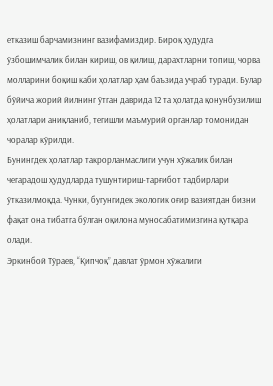етказиш барчамизнинг вазифамиздир. Бироқ ҳудудга ўзбошимчалик билан кириш, ов қилиш, дарахтларни топиш, чорва молларини боқиш каби ҳолатлар ҳам баъзида учраб туради. Булар бўйича жорий йилнинг ўтган даврида 12 та ҳолатда қонунбузилиш ҳолатлари аниқланиб, тегишли маъмурий органлар томонидан чоралар кўрилди.
Бунингдек ҳолатлар такрорланмаслиги учун хўжалик билан чегарадош ҳудудларда тушунтириш-тарғибот тадбирлари ўтказилмоқда. Чунки, бугунгидек экологик оғир вазиятдан бизни фақат она тибатга бўлган оқилона муносабатимизгина қутқара олади.
Эркинбой Тўраев, “Қипчоқ” давлат ўрмон хўжалиги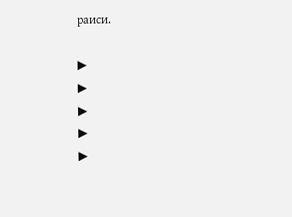раиси.

▶
▶
▶
▶
▶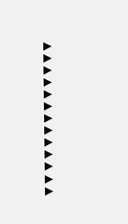▶
▶
▶
▶
▶
▶
▶
▶
▶
▶
▶
▶
▶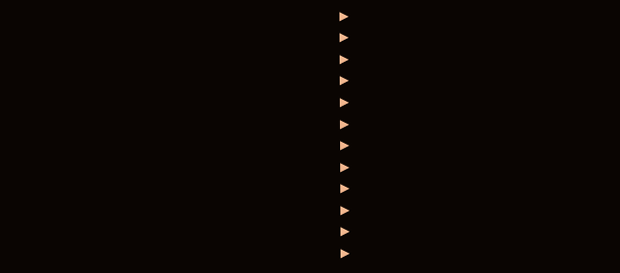▶
▶
▶
▶
▶
▶
▶
▶
▶
▶
▶
▶